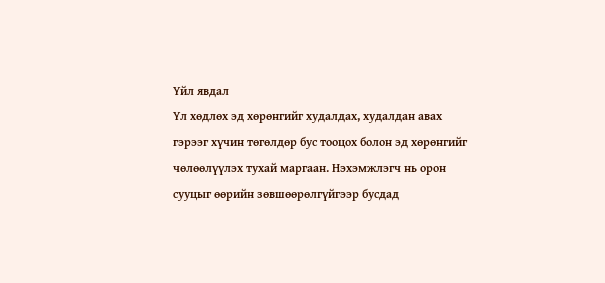Үйл явдал
Үл хөдлөх эд хөрөнгийг худалдах, худалдан авах гэрээг хүчин төгөлдөр бус тооцох болон эд хөрөнгийг чөлөөлүүлэх тухай маргаан. Нэхэмжлэгч нь орон сууцыг өөрийн зөвшөөрөлгүйгээр бусдад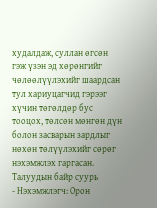худалдаж, суллан өгсөн гэж үзэн эд хөрөнгийг чөлөөлүүлэхийг шаардсан тул хариуцагчид гэрээг хүчин төгөлдөр бус тооцох, төлсөн мөнгөн дүн болон засварын зардлыг нөхөн төлүүлэхийг сөрөг нэхэмжлэх гаргасан.
Талуудын байр суурь
- Нэхэмжлэгч: Орон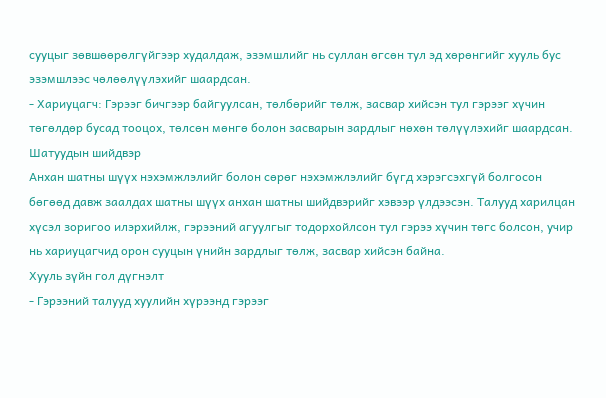сууцыг зөвшөөрөлгүйгээр худалдаж, эзэмшлийг нь суллан өгсөн тул эд хөрөнгийг хууль бус эзэмшлээс чөлөөлүүлэхийг шаардсан.
- Хариуцагч: Гэрээг бичгээр байгуулсан, төлбөрийг төлж, засвар хийсэн тул гэрээг хүчин төгөлдөр бусад тооцох, төлсөн мөнгө болон засварын зардлыг нөхөн төлүүлэхийг шаардсан.
Шатуудын шийдвэр
Анхан шатны шүүх нэхэмжлэлийг болон сөрөг нэхэмжлэлийг бүгд хэрэгсэхгүй болгосон бөгөөд давж заалдах шатны шүүх анхан шатны шийдвэрийг хэвээр үлдээсэн. Талууд харилцан хүсэл зоригоо илэрхийлж, гэрээний агуулгыг тодорхойлсон тул гэрээ хүчин төгс болсон, учир нь хариуцагчид орон сууцын үнийн зардлыг төлж, засвар хийсэн байна.
Хууль зүйн гол дүгнэлт
- Гэрээний талууд хуулийн хүрээнд гэрээг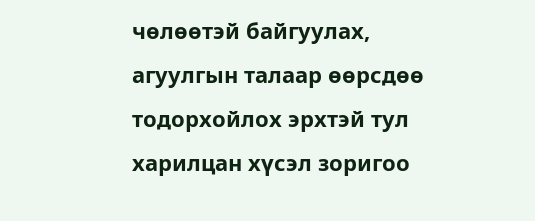чөлөөтэй байгуулах, агуулгын талаар өөрсдөө тодорхойлох эрхтэй тул харилцан хүсэл зоригоо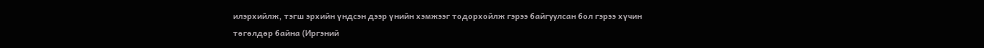илэрхийлж, тэгш эрхийн үндсэн дээр үнийн хэмжээг тодорхойлж гэрээ байгуулсан бол гэрээ хүчин төгөлдөр байна (Иргэний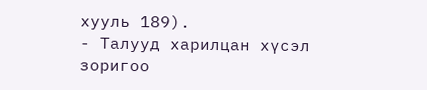хууль 189).
- Талууд харилцан хүсэл зоригоо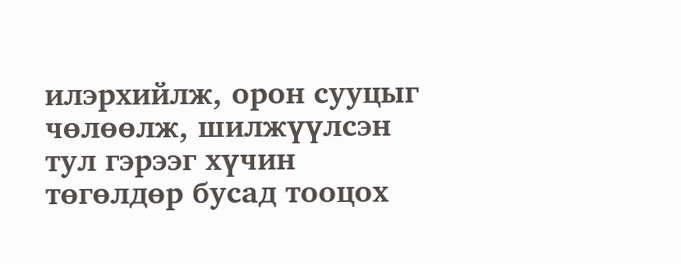илэрхийлж, орон сууцыг чөлөөлж, шилжүүлсэн тул гэрээг хүчин төгөлдөр бусад тооцох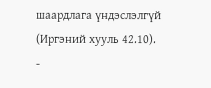шаардлага үндэслэлгүй (Иргэний хууль 42.10).
-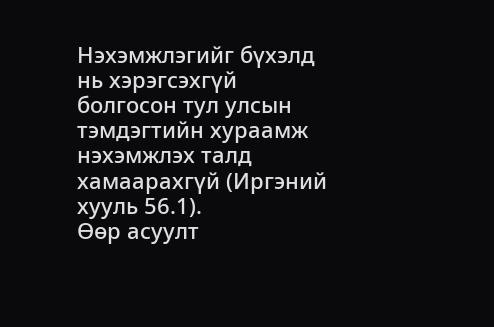Нэхэмжлэгийг бүхэлд нь хэрэгсэхгүй болгосон тул улсын тэмдэгтийн хураамж нэхэмжлэх талд хамаарахгүй (Иргэний хууль 56.1).
Өөр асуулт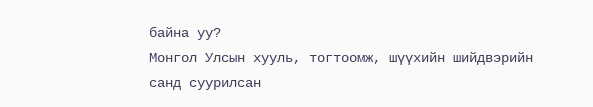байна уу?
Монгол Улсын хууль, тогтоомж, шүүхийн шийдвэрийн санд суурилсан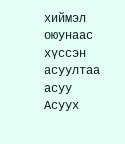хиймэл оюунаас хүссэн асуултаа асуу
Асуух